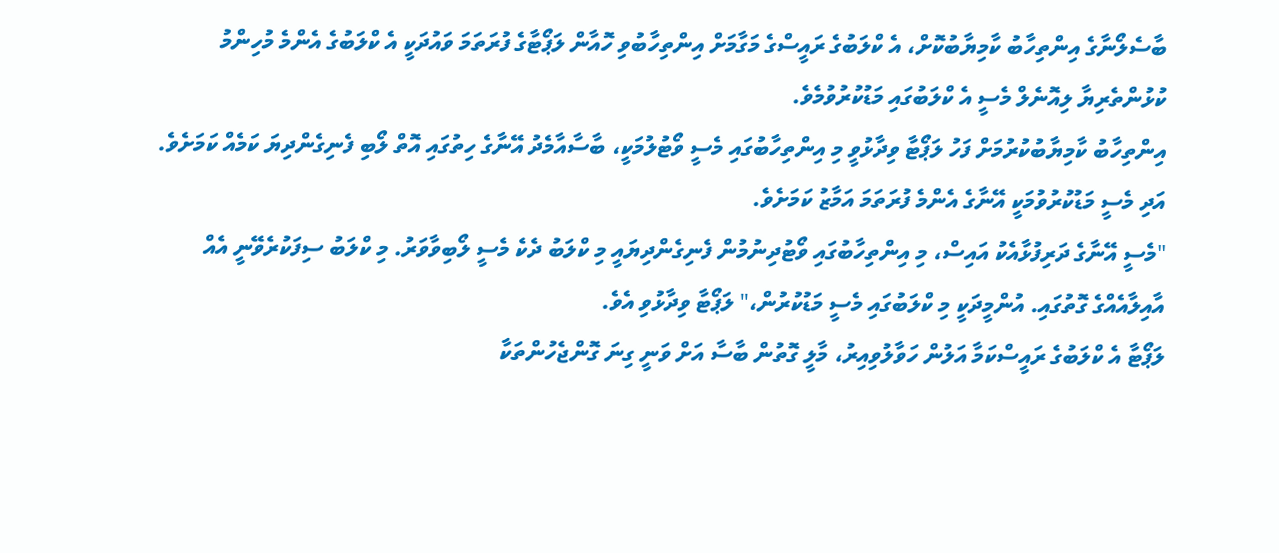ބާސެލޯނާގެ އިންތިހާބު ކާމިޔާބުކޮށް، އެ ކްލަބުގެ ރައީސްގެ މަގާމަށް އިންތިހާބުވި ހޮއާން ލަޕޯޓާގެ ފުރަތަމަ ވައުދަކީ އެ ކްލަބުގެ އެންމެ މުހިންމު ކުޅުންތެރިޔާ ލިއޮނެލް މެސީ އެ ކްލަބުގައި މަޑުކުރުވުމެވެ.
އިންތިހާބު ކާމިޔާބުކުރުމަށް ފަހު ލަޕޯޓާ ވިދާޅުވީ މި އިންތިހާބުގައި މެސީ ވޯޓުލުމަކީ، ބާސާއާމެދު އޭނާގެ ހިތުގައި އޮތް ލޯބި ފެނިގެންދިޔަ ކަމެއް ކަމަށެވެ. އަދި މެސީ މަޑުކުރުވުމަކީ އޭނާގެ އެންމެ ފުރަތަމަ އަމާޒު ކަމަށެވެ.
"މެސީ އޭނާގެ ދަރިފުޅާއެކު އައިސް، މި އިންތިހާބުގައި ވޯޓުދިނުމުން ފެނިގެންދިޔައީ މި ކްލަބު ދެކެ މެސީ ލޯބިވާވަރު. މި ކްލަބު ސިފަކުރެވޭނީ އެއް އާއިލާއެއްގެ ގޮތުގައި. އުންމީދަކީ މި ކްލަބުގައި މެސީ މަޑުކުރުން،" ލަޕޯޓާ ވިދާޅުވި އެވެ.
ލަޕޯޓާ އެ ކްލަބުގެ ރައީސްކަމާ އަލުން ހަވާލުވިއިރު، މާލީ ގޮތުން ބާސާ އަށް ވަނީ ގިނަ ގޮންޖެހުންތަކާ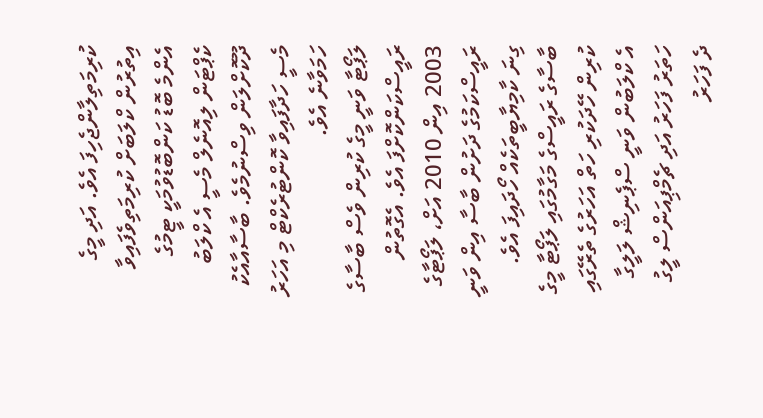ކުރިމަތިލާންޖެހިފަ އެވެ. އަދި މީގެ އިތުރުން ކްލަބަށް ކުރިމަތިވެފައިވާ އެންމެ ބޮޑު ކަންބޮޑުވުމަކީ ޓީމުގެ ކެޕްޓަން ލިއޮނެލް މެސީ އެ ކްލަބު ދޫކޮށްލަން ވިސްނުމެވެ. ބާސާއާއެކު މެސީ ހަދާފައިވާ ކޮންޓުރެކްޓް މި އަހަރު ހަމަވާނެ އެވެ.
ލަޕޯޓާ ވަނީ މީގެ ކުރިން ވެސް ބާސާގެ ރައީސްކަންކޮށްފަ އެވެ. އެގޮތުން 2003 އިން 2010 އަށް، ލަޕޯޓާގެ ރައީސްކަމުގެ ދަށުން ބާސާ އިން ވަނީ ގިނަ ކާމިޔާބީތަކެއް ހޯދައިފަ އެވެ. ބާސާގެ ރައީސްގެ މަގާމުގައި ލަޕޯޓާ މީގެ ކުރިން ހޭދަކުރި ހަތް އަހަރުގެ ތެރޭގައި އެ ކްލަބުން ވަނީ ސްޕެނިޝް ލަލީގާ ހަތަރު ފަހަރު އަދި ޗެމްޕިއަންސް ލީގު ދެ ފަހަރު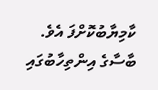ކާމިޔާބުކޮށްފަ އެވެ.
ބާސާގެ އިންތިހާބުގައި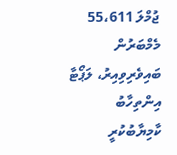ޖުމްލަ 55،611 މެމްބަރުން ބައިވެރިވިއިރު، ލަޕޯޓާ އިންތިހާބު ކާމިޔާބުކުރީ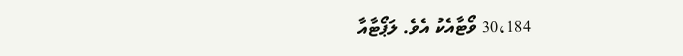30،184 ވޯޓާއެކު އެވެ. ލަޕޯޓާއާ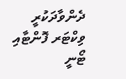ދެންވާދަކުރީ ވިކްޓަރ ފޮންޓާއި ޓޯނީ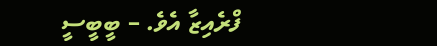ފްރެއިޒާ އެވެ. – ބީބީސީ